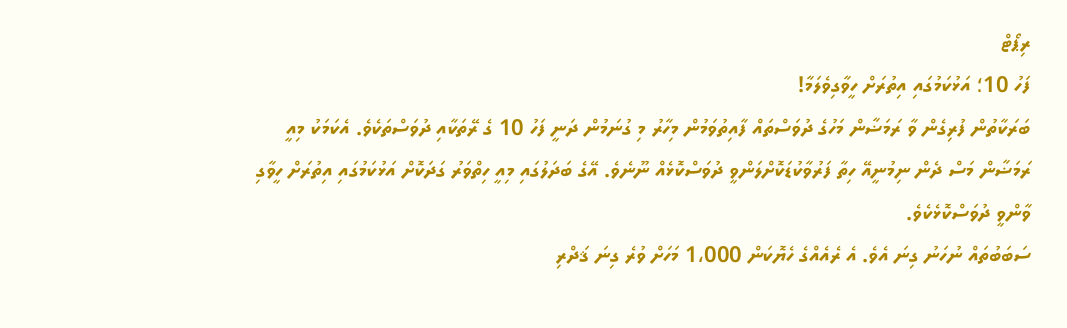ރިޕޯޓް
ފަހު 10؛ އަޅުކަމުގައި އިތުރަށް ހީވާގިވެލަމާ!
ބަރަކާތުން ފުރިގެން ވާ ރަމަޟާން މަހުގެ ދުވަސްތައް ފާއިތުވަމުން މިހާރު މި ގުނަމުން ދަނީ ފަހު 10 ގެ ރޭތަކާއި ދުވަސްތަކެވެ. އެކަމަކު މިއީ ރަމަޟާން މަސް ދެން ނިމުނީއޭ ހިތާ ފަރުވާކުޑަކޮށްލަންވީ ދުވަސްކޮޅެއް ނޫނެވެ. އޭގެ ބަދަލުގައި މިއީ ހިތްވަރު ގަދަކޮށް އަޅުކަމުގައި އިތުރަށް ހީވާގި ވާންވީ ދުވަސްކޮޅެކެވެ.
ސަބަބުތައް ނުހަނު ގިނަ އެވެ. އެ ރެއެއްގެ ހެޔޮކަން 1،000 މަހަށް ވުރެ ގިނަ ޤަދްރި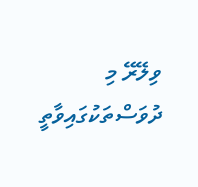ވިލޭރޭ މި ދުވަސްތަކުގައިވާތީ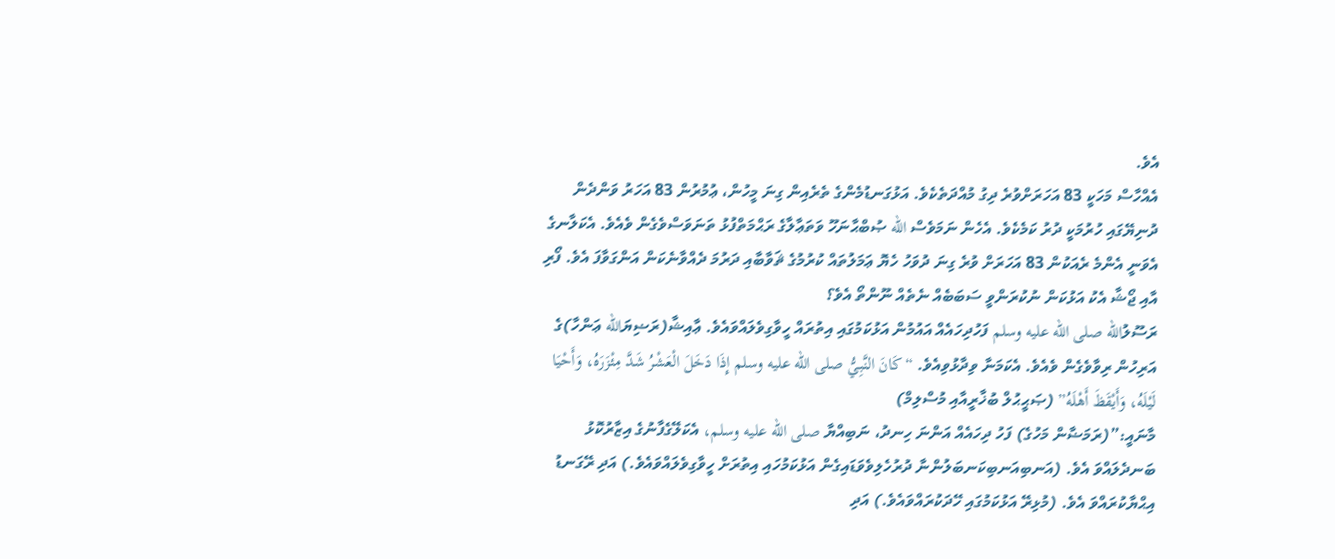އެވެ.
އެއްހާސް މަހަކީ 83 އަހަރަށްވުރެ ދިގު މުއްދަތެކެވެ. އަޅުގަނޑުމެންގެ ތެރެއިން ގިނަ މީހުން، ޢުމުރުން 83 އަހަރު ވަންދެން ދުނިޔޭގައި ހުރުމަކީ ދުރު ކަމެކެވެ. އެހެން ނަމަވެސް الله ޞުބްޙާނަހޫ ވަތަޢާލާގެ ރަޙްމަތްފުޅު ތަނަވަސްވެގެން ވެއެވެ. އެކަލާނގެ އެވަނީ އެންމެ ރެއަކުން 83 އަހަރަށް ވުރެ ގިނަ ދުވަހު ހެޔޮ ޢަމަލުތައް ކުރުމުގެ ޘަވާބާއި ދަރުމަ ދެއްވާނެކަން އަންގަވާފަ އެވެ. ފޯރި އާއި ޖޯޝާ އެކު އަޅުކަން ނުކުރަންވީ ސަބަބެއް ނެތެއް ނޫންތޯ އެވެ؟
ރަސޫލުالله صلى الله عليه وسلم ފަހުދިހައެއް އައުމުން އަޅުކަމުގައި އިތުރައް ހީވާގިވެލައްވައެވެ. ޢާއިޝާ(ރަޟިޔަالله ޢަންހާ)ގެ އަރިހުން ރިވާވެގެން ވެއެވެ. އެކަމަނާ ވިދާޅުވިއެވެ. “كَانَ النَّبِيُّ صلى الله عليه وسلم إِذَا دَخَلَ الْعَشْرُ شَدَّ مِئْزَرَهُ، وَأَحْيَا لَيْلَهُ، وَأَيْقَظَ أَهْلَهُ” (ޞަޙީޙުލް ބުޚާރީއާއި މުސްލިމް)
މާނައީ:”(ރަމަޟާން މަހުގެ) ފަހު ދިހައެއް އަންނަ ހިނދު، ނަބިއްޔާ صلى الله عليه وسلم، އެކަލޭގެފާނުގެ އިޒާރުކޮޅު ބަނދެލައްވަ އެވެ. (އަނބިއަނބިކަނބަލުންނާ ދުރުހެލިވެވަޑައިގެން އަޅުކަމުހައި އިތުރަށް ހީވާގިވެލައްވައެވެ.) އަދި ރޭގަނޑު އިޙްޔާކުރައްވަ އެވެ. (މުޅިރޭ އަޅުކަމުގައި ހޭދަކުރައްވައެވެ.) އަދި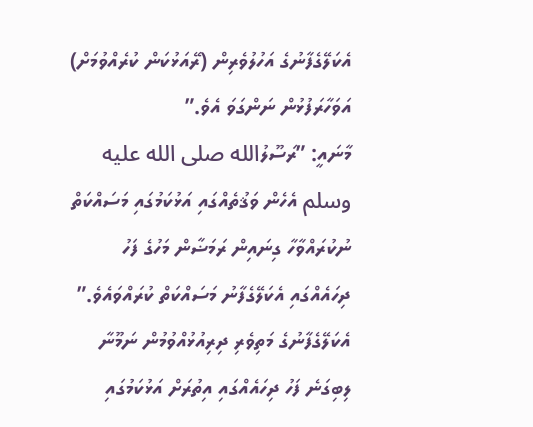އެކަލޭގެފާނުގެ އަހުލުވެރިން (ރޭއަޅުކަން ކުރެއްވުމަށް) އަވަހާރަފުޅުން ނަންގަވަ އެވެ.”
މާނައީ: ”ރަސޫލުالله صلى الله عليه وسلم އެހެން ވަޤުތެއްގައި އަޅުކަމުގައި މަސައްކަތް ނުކުރައްވާހާ ގިނައިން ރަމަޟާން މަހުގެ ފަހު ދިހައެއްގައި އެކަލޭގެފާނު މަސައްކަތް ކުރައްވައެވެ.”
އެކަލޭގެފާނުގެ މަތިވެރި ދިރިއުޅުއްވުމުން ނަމޫނާ ލިބިގަނެ ފަހު ދިހައެއްގައި އިތުރަށް އަޅުކަމުގައި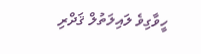ހީވާގިވެ ލައިލަތުލް ޤަދްރި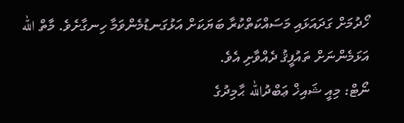ހޯދުމަށް ގަދައަޅައި މަސައްކަތްކުރާ ބަޔަކަށް އަޅުގަނޑުމެންވަމާ ހިނގާށެވެ. މާތް الله އަޅަމެންނަށް ތައުފީޤު ދެއްވާށި އެވެ.
ނޯޓް: މިއީ ޝައިޚް ޢަބްދުالله ޙާމިދުގެ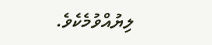ލިޔުއްވުމެކެވެ.